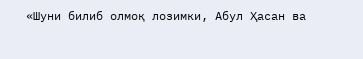«Шуни билиб олмоқ лозимки, Абул Ҳасан ва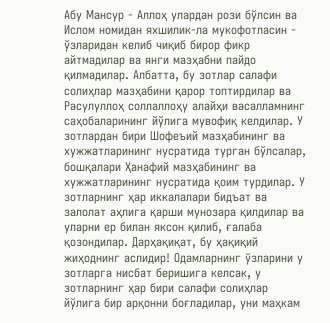Абу Мансур - Аллоҳ улардан рози бўлсин ва Ислом номидан яхшилик-ла мукофотласин - ўзларидан келиб чиқиб бирор фикр айтмадилар ва янги мазҳабни пайдо қилмадилар. Албатта, бу зотлар салафи солиҳлар мазҳабини қарор топтирдилар ва Расулуллоҳ соллаллоҳу алайҳи васалламнинг саҳобаларининг йўлига мувофиқ келдилар. У зотлардан бири Шофеъий мазҳабининг ва хужжатларининг нусратида турган бўлсалар, бошқалари Ҳанафий мазҳабининг ва хужжатларининг нусратида қоим турдилар. У зотларнинг ҳар иккалалари бидъат ва залолат аҳлига қарши мунозара қилдилар ва уларни ер билан яксон қилиб, ғалаба қозондилар. Дарҳақиқат, бу ҳақиқий жиҳоднинг аслидир! Одамларнинг ўзларини у зотларга нисбат беришига келсак, у зотларнинг ҳар бири салафи солиҳлар йўлига бир арқонни боғладилар, уни маҳкам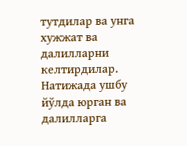тутдилар ва унга хужжат ва далилларни келтирдилар. Натижада ушбу йўлда юрган ва далилларга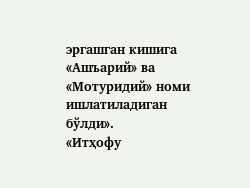эргашган кишига «Ашъарий» ва «Мотуридий» номи ишлатиладиган бўлди».
«Итҳофу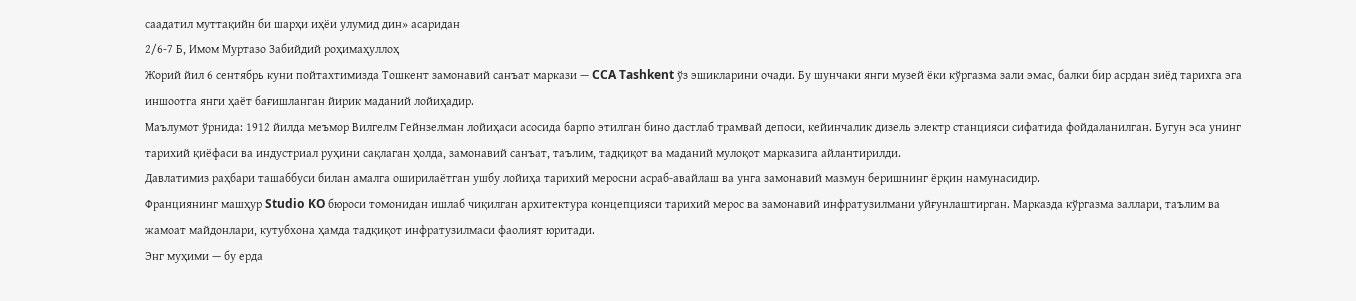саадатил муттақийн би шарҳи иҳёи улумид дин» асаридан
2/6-7 Б, Имом Муртазо Забийдий роҳимаҳуллоҳ
Жорий йил 6 сентябрь куни пойтахтимизда Тошкент замонавий санъат маркази — CCA Tashkent ўз эшикларини очади. Бу шунчаки янги музей ёки кўргазма зали эмас, балки бир асрдан зиёд тарихга эга иншоотга янги ҳаёт бағишланган йирик маданий лойиҳадир.
Маълумот ўрнида: 1912 йилда меъмор Вилгелм Гейнзелман лойиҳаси асосида барпо этилган бино дастлаб трамвай депоси, кейинчалик дизель электр станцияси сифатида фойдаланилган. Бугун эса унинг тарихий қиёфаси ва индустриал руҳини сақлаган ҳолда, замонавий санъат, таълим, тадқиқот ва маданий мулоқот марказига айлантирилди.
Давлатимиз раҳбари ташаббуси билан амалга оширилаётган ушбу лойиҳа тарихий меросни асраб-авайлаш ва унга замонавий мазмун беришнинг ёрқин намунасидир.
Франциянинг машҳур Studio KO бюроси томонидан ишлаб чиқилган архитектура концепцияси тарихий мерос ва замонавий инфратузилмани уйғунлаштирган. Марказда кўргазма заллари, таълим ва жамоат майдонлари, кутубхона ҳамда тадқиқот инфратузилмаси фаолият юритади.
Энг муҳими — бу ерда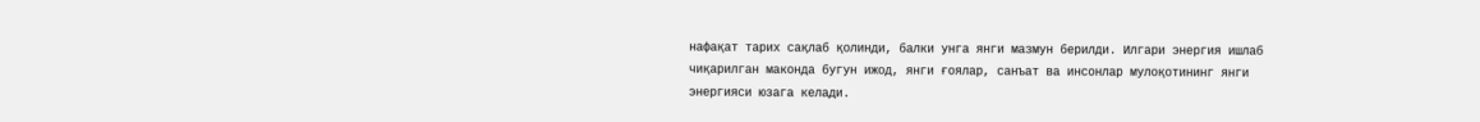нафақат тарих сақлаб қолинди, балки унга янги мазмун берилди. Илгари энергия ишлаб чиқарилган маконда бугун ижод, янги ғоялар, санъат ва инсонлар мулоқотининг янги энергияси юзага келади.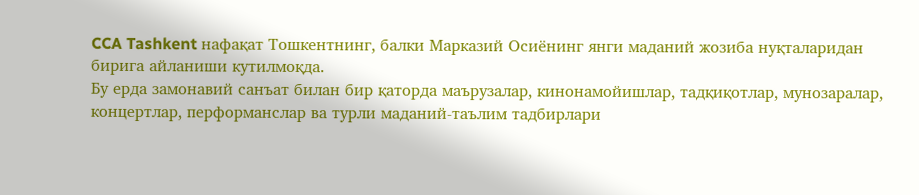CCA Tashkent нафақат Тошкентнинг, балки Марказий Осиёнинг янги маданий жозиба нуқталаридан бирига айланиши кутилмоқда.
Бу ерда замонавий санъат билан бир қаторда маърузалар, кинонамойишлар, тадқиқотлар, мунозаралар, концертлар, перформанслар ва турли маданий-таълим тадбирлари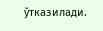ўтказилади.